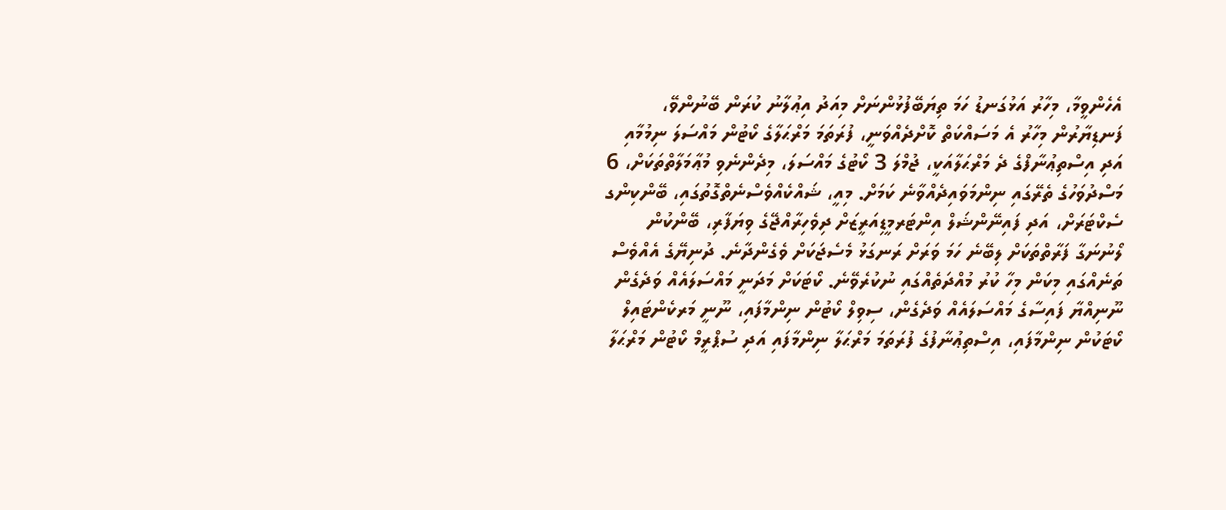އެހެންވީމާ، މިހާރު އަޅުގަނޑު ހަމަ ތިޔަބޭފުޅުންނަށް މިއަދު އިޢުލާނު ކުރަން ބޭނުންވޭ، ފަނޑިޔާރުން މިހާރު އެ މަސައްކަތް ކޮށްދެއްވަނީ، ފުރަތަމަ މަރްޙަލާގެ ކޯޓުން މައްސަލަ ނިމުމާއި އަދި އިސްތިޢުނާފްގެ ދެ މަރްޙަލާއަކީ، ޖުމްލަ 3 ކޯޓުގެ މައްސަލަ، މިދެންނެވި މުޢާމަލާތްތަކަށް، 6 މަސްދުވަހުގެ ތެރޭގައި ނިންމަވައިދެއްވާނެ ކަމަށް. މިއީ، ޝައްކެއްވެސްނެތްގޮތުގައި، ބޭންކިންގ ސެކްޓަރަށް، އަދި ފައިނޭންޝަލް އިންޓަރމީޑިއަރީޒަށް ދިވެހިރާއްޖޭގެ ވިޔަފާރި، ބޭންކުން ލޯނުނަގާ ފަރާތްތަކަށް ލިބޭނެ ހަމަ ވަރަށް ރަނގަޅު މެސެޖަކަށް ވެގެންދާނެ. ދުނިޔޭގެ އެއްވެސް ތަނެއްގައި މިކަން މިހާ ކުރު މުއްދަތެއްގައި ނުކުރެވޭނެ. ކޯޓަކަށް މަދަނީ މައްސަލައެއް ވަދެގެން ނޫނިއްޔާ ފައިސާގެ މައްސަލައެއް ވަދެގެން، ސިވިލް ކޯޓުން ނިންމާފައި، ނޫނީ މަރކެންޓައިލް ކޯޓަކުން ނިންމާފައި، އިސްތިޢުނާފުގެ ފުރަތަމަ މަރްޙަލާ ނިންމާފައި އަދި ސުޕްރީމް ކޯޓުން މަރްޙަލާ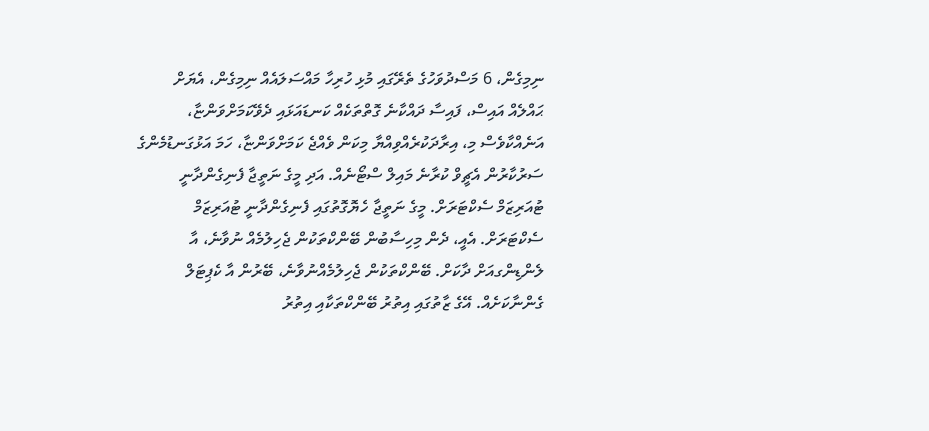ނިމިގެން، 6 މަސްދުވަހުގެ ތެރޭގައި މުޅި ހުރިހާ މައްސަލައެއް ނިމިގެން، އެޔަށް ޙައްލެއް އައިސް، ފައިސާ ދައްކާނެ ގޮތްތަކެއް ކަނޑައަޅައި ދެވޭކަމަށްވަންޏާ، އަނެއްކާވެސް މި، އިރާދަކުރެއްވިއްޔާ މިކަން ވެއްޖެ ކަމަށްވަންޏާ، ހަމަ އަޅުގަނޑުމެންގެ ސަރުކާރުން އެޗީވް ކުރާނެ މައިލް ސްޓޯނެއް. އަދި މީގެ ނަތީޖާ ފެނިގެންދާނީ ޓުއަރިޒަމް ސެކްޓަރަށް. މީގެ ނަތީޖާ ހެޔޮގޮތުގައި ފެނިގެންދާނީ ޓުއަރިޒަމް ސެކްޓަރަށް. އެއީ، ދެން މިހިސާބުން ބޭންކްތަކުން ޖެހިލުމެއް ނުވާނެ، އާ ލެންޑިންގއަށް ދާކަށް. ބޭންކްތަކުން ޖެހިލުމެއްނުވާނެ، ބޭރުން އާ ކެޕިޓަލް ގެންނާކަށެއް. އޭގެ ޒާތުގައި އިތުރު ބޭންކްތަކާއި އިތުރު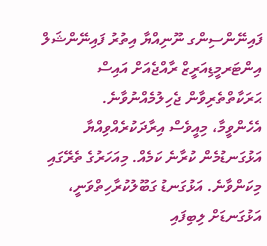ފައިނޭންސިންގ ނޫނިއްޔާ އިތުރު ފައިނޭންޝަލް އިންޓަރމީޑިއަރީޒް ރާއްޖެއަށް އައިސް ޙަރަކާތްތެރިވާން ޖެހިލުމެއްނުވާނެ.
އެހެންވީމާ، މިއީވެސް އިރާދަކުރެއްވިއްޔާ އަޅުގަނޑުމެން ކުރާނެ ކަމެއް. މިއަހަރުގެ ތެރޭގައި މިކަންވާނެ. އަޅުގަނޑު ގަބޫލުކުރާހިތްވަނީ، އަޅުގަނޑަށް ލިބިފައި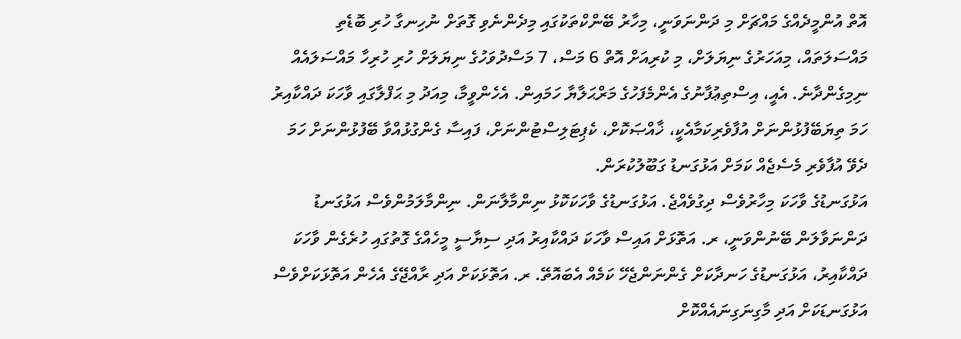އޮތް އުންމީދެއްގެ މައްޗަށް މި ދަންނަވަނީ، މިހާރު ބޭންކްތަކުގައި މިދެންނެވި ގޮތަށް ނުހިނގާ ހުރި ބޮޑެތި މައްސަލަތައް، މިއަހަރުގެ ނިޔަލަށް، މި ކުރިއަށް އޮތް 6 މަސް، 7 މަސްދުވަހުގެ ނިޔަލަށް ހުރި ހުރިހާ މައްސަލައެއް ނިމިގެންދާނެ. އެއީ، އިސްތިޢުފާނުގެ އެންމެފަހުގެ މަރްޙަލާޔާ ހަމައިން. އެހެންވީމާ، މިއަދު މި ޙަފްލާގައި ވާހަކަ ދައްކާއިރު ހަމަ ތިޔަބޭފުޅުންނަށް އުފާވެރިކަމާއެކީ، ޚާއްޞަކޮށް، ކެޕިޓަލިސްޓުންނަށް، ފައިސާ ގެންގުޅުއްވާ ބޭފުޅުންނަށް ހަމަ ދެވޭ އުފާވެރި މެސެޖެއް ކަމަށް އަޅުގަނޑު ގަބޫލުކުރަން.
އަޅުގަނޑުގެ ވާހަކަ މިހާރުވެސް ދިގުވެއްޖެ. އަޅުގަނޑުގެ ވާހަކަކޮޅު ނިންމާލާނަން. ނިންމާލަމުންވެސް އަޅުގަނޑު ދަންނަވާލަން ބޭނުންވަނީ، ރ. އަތޮޅަށް އައިސް ވާހަކަ ދައްކާއިރު އަދި ސިޔާސީ މީހެއްގެ ގޮތުގައި ހުރެގެން ވާހަކަ ދައްކާއިރު، އަޅުގަނޑުގެ ހަނދާކަށް ގެންނަންޖެހޭ ކަމެއް އެބައޮތޭ. ރ. އަތޮޅަކަށް އަދި ރާއްޖޭގެ އެހެން އަތޮޅަކަށްވެސް އަޅުގަނޑަކަށް އަދި މާގިނަގިނައެއްކޮށް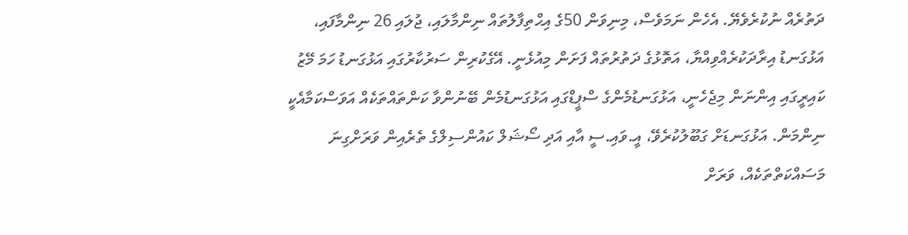ދަތުރެއް ނުކުރެވެޔޭ. އެހެން ނަމަވެސް، މިނިވަން 50ގެ އިޙްތިފާލުތައް ނިންމާލައި، ޖުލައި 26 ނިންމާފައި، އަޅުގަނޑު އިރާދަކުރެއްވިއްޔާ، އަތޮޅުގެ ދަތުރުތައް ފަށަން މިއުޅެނީ. އޭގެކުރިން ސަރުކާރުގައި އަޅުގަނޑު ހަމަ މޭޒު ކައިރީގައި އިންނަން މިޖެހެނީ، އަޅުގަނޑުމެންގެ ސްޕީޑްގައި އަޅުގަނޑުމެން ބޭނުންވާ ކަންތައްތަކެއް އަވަސްކަމާއެކީ ނިންމަން. އަޅުގަނޑަށް ގަބޫލުކުރެވޭ، އީ.ވައި.ސީ އާއި އަދި ސޯޝަލް ކައުންސިލްގެ ތެރެއިން ވަރަށްގިނަ މަސައްކަތްތަކެއް، ވަރަށް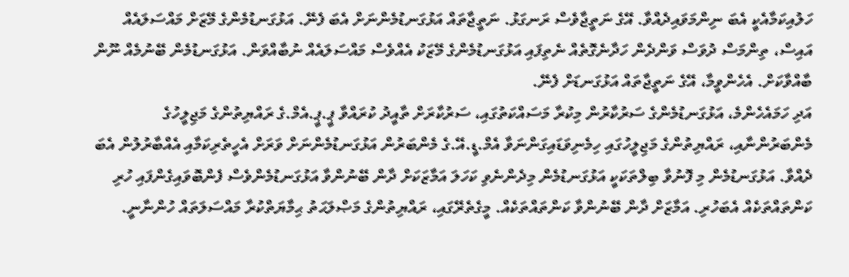ހަލުއިކަމާއެކީ އެބަ ނިންމަވައިދެއްވާ. އޭގެ ނަތީޖާވެސް ރަނގަޅު. ނަތީޖާތައް އަޅުގަނޑުމެންނަށް އެބަ ފެނޭ. އަޅުގަނޑުމެންގެ މޭޒަށް މައްސަލައެއް އައިސް، ތިންމަސް ދުވަސް ވަންދެން ހަދާނެގޮތެއް ނެތިފައި އަޅުގަނޑުމެންގެ މޭޒަކު އެއްވެސް މައްސަލައެއް ނުބާއްވަން. އަޅުގަނޑުމެން ބޭނުމެއް ނޫން ބާއްވާކަށް. އެހެންވީމާ، އޭގެ ނަތީޖާތައް އަޅުގަނޑަށް ފެނޭ.
އަދި ހަމައެހެންމެ، އަޅުގަނޑުމެންގެ ސަރުކާރުން މިކުރާ މަސައްކަތުގައި، ސަރުކާރަށް ތާއީދު ކުރައްވާ ޕީ.ޕީ.އެމް.ގެ ރައްޔިތުންގެ މަޖިލީހުގެ މެންބަރުންނާއި، ރައްޔިތުންގެ މަޖިލީހުގައި ހިމެނިވަޑައިގަންނަވާ އެމް.ޑީ.އޭ.ގެ މެންބަރުން އަޅުގަނޑުމެންނަށް ވަރަށް އެހީތެރިކަމާއި އެއްބާރުލުން އެބަ ދެއްވާ. އަޅުގަނޑުމެން މި ފޮނުވާ ބިލްތަކަކީ އަޅުގަނޑުމެން މިދެންނެވި ކަހަލަ އަމާޒަކަށް ދާން ބޭނުންވާ އަޅުގަނޑުމެންވެސް ފެންބޮވައިގެންފައި ހުރި ކަންތައްތަކެއް އެބަހުރި. އަމާޒަށް ދާން ބޭނުންވާ ކަންތައްތަކެއް. މީގެތެރޭގައި، ރައްޔިތުންގެ މަޞްލަޙަތު ޙިމާޔަތްކުރާ މައްސަލަތައް ހުންނާނީ.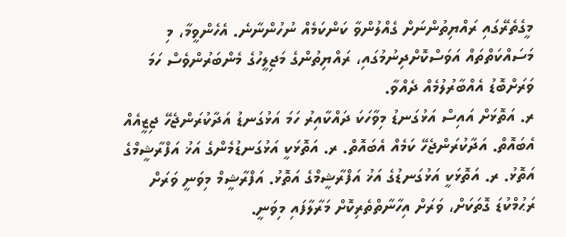މީގެތެރޭގައި ރައްޔިތުންނަށް ގެއްލުންވާ ކަންކަމެއް ނުހުންނާނެ. އެހެންވީމާ، މި މަސައްކަތްތައް އަވަސްކޮށްދިނުމުގައި، ރައްޔިތުންގެ މަޖިލީހުގެ މެންބަރުންވެސް ހަމަ ވަރަށްބޮޑު އެއްބާރުލުމެއް ދެއްވާ.
ރ. އަތޮޅަށް އައިސް އަޅުގަނޑު މިވާހަކަ ދައްކާއިރު ހަމަ އަޅުގަނޑު އަދާކުރަންޖެހޭ ޖިޒީއެއް އެބައޮތް. އަދާކުރަންޖެހޭ ކަމެއް އެބައޮތް. ރ. އަތޮޅަކީ އަޅުގަނޑުމެންގެ އަޚު އަފްރާޝީމްގެ އަތޮޅު. ރ. އަތޮޅަކީ އަޅުގަނޑުގެ އަޚު އަފްރާޝީމްގެ އަތޮޅު. އަފްރާޝީމް މިވަނީ ވަރަށް ރަޙުމްކުޑަ ގޮތަކަށް، ވަރަށް އިހާނާތްތެރިކޮށް މަރާލާފައި މިވަނީ.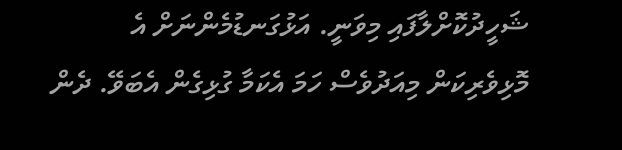ޝަހީދުކޮށްލާފައި މިވަނީ. އަޅުގަނޑުމެންނަށް އެ މޮޅިވެރިކަން މިއަދުވެސް ހަމަ އެކަމާ ގުޅިގެން އެބަވޭ. ދެން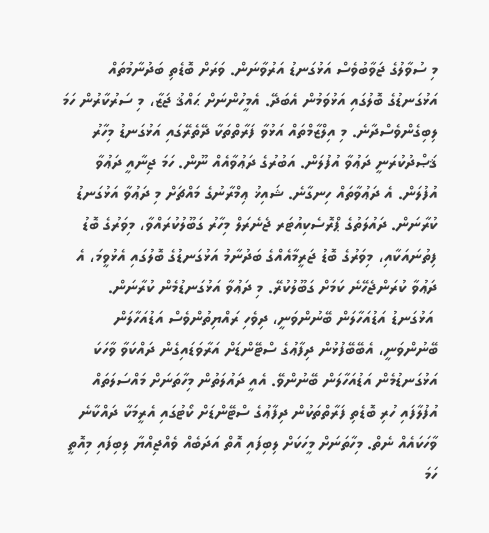މި ސުވާލުގެ ޖަވާބުވެސް އަޅުގަނޑު އަރުވާނަން. ވަރަށް ބޮޑެތި ބަދުނާމުތައް އަޅުގަނޑުގެ ބޮލުގައި އަޅުވަމުން އެބަދޭ. އެމީހުންނަށް ޙައްޤު ޖަޒާ، މި ސަރުކާރުން ހަމަ ލިބިގެންވެސްދާނެ. މި އިލްޒާމްތައް އަޅުވާ ފަރާތްތަކާ ދޭތެރޭގައި އަޅުގަނޑު މިހާރު ޤަޞްދުކުރަނީ ދަޢުވާ އުފުލަން. އަބުރުގެ ދަޢުވާއެއް ނޫން. ހަމަ ޖިނާއީ ދަޢުވާ އުފުލަން. އެ ދަޢުވާތައް ހިނގާނެ. ޝައިޚު ޢިމްރާނުގެ މައްޗަށް މި ދަޢުވާ އަޅުގަނޑު ކުރާނަން. ދައުލަތުގެ ޕްރޮސެކިއުޓަރ ޖެނެރަލް މިހާރު ގަބޫލުކުރައްވާ، މިވަރުގެ ބޮޑު ފިތުނައަކާއި، މިވަރުގެ ބޮޑު ޖަރީމާއެއްގެ ބަދުނާމު އަޅުގަނޑުގެ ބޮލުގައި އެޅުވީމަ، އެ ދަޢުވާ ކުރަންޖެހޭނެ ކަމަށް ގަބޫލުކުރޭ. މި ދަޢުވާ އަޅުގަނޑުމެން ކުރާނަން.
 އަޅުގަނޑު އަޑުއަހާލަން ބޭނުންވަނީ، ދިވެހި ރައްޔިތުންވެސް އަޑުއަހާލަން ބޭނުންވަނީ، އެބޭބޭފުޅުން ދިފާޢުގެ ސްޓޭންޑަށް އަރާވަޑައިގެން ދައްކަވާ ވާހަކަ އަޅުގަނޑުމެން އަޑުއަހާލަން ބޭނުންވޭ. އެއީ ދައުލަތުން މިހާތަނަށް މައްސަލަތައް އުފުލާފައި ހުރި ބޮޑެތި ފަރާތްތަކުން ދިފާޢުގެ ސްޓޭންޑަށް ކޯޓުގައި އެރީމަކާ ދައްކާނެ ވާހަކައެއް ނެތް. މިހާތަނަށް މީހަކަށް ލިބިފައި އޮތް އަދަބެއް ވެއްޖިއްޔާ ލިބިފައި މިއޮތީ ހަމަ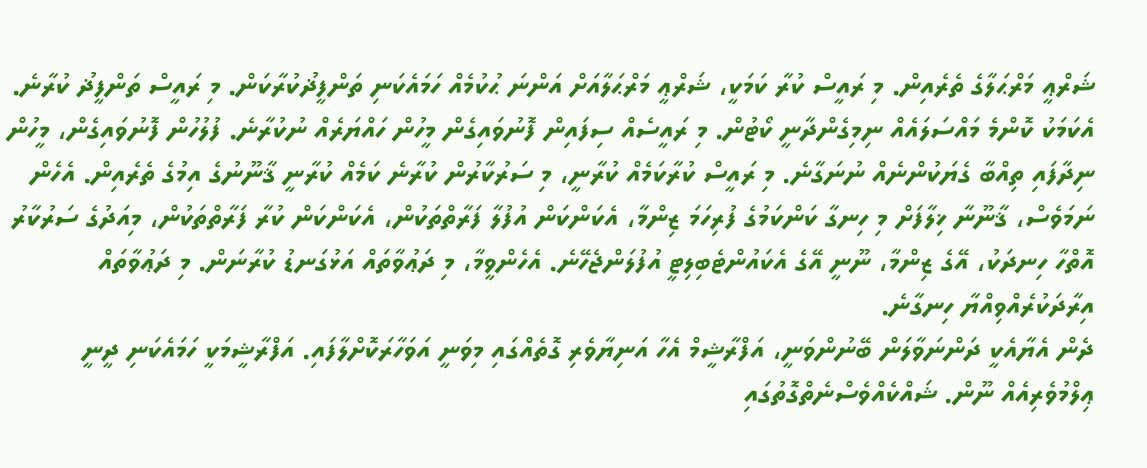ޝަރްޢީ މަރްޙަލާގެ ތެރެއިން. މި ރައީސް ކުރާ ކަމަކީ، ޝަރްޢީ މަރްޙަލާއަށް އަންނަ ޙުކުމެއް ހަމައެކަނި ތަންފީޛުކުރާކަން. މި ރައީސް ތަންފީޛު ކުރާނެ. އެކަމަކު ކޮންމެ މައްސަލައެއް ނިމިގެންދާނީ ކޯޓުން. މި ރައީސެއް ސިފައިން ފޮނުވައިގެން މީހުން ހައްޔަރެއް ނުކުރާނެ. ފުލުހުން ފޮނުވައިގެން، މީހުން ނިދާފައި ތިއްބާ ގެޔަކުންނެއް ނުނަގާނެ. މި ރައީސް ކުރާކަމެއް ކުރާނީ، މި ސަރުކާރުން ކުރާނެ ކަމެއް ކުރާނީ ޤާނޫނުގެ އިމުގެ ތެރެއިން. އެހެން ނަމަވެސް، ޤާނޫނާ ޚިލާފަށް މި ހިނގާ ކަންކަމުގެ ފުރިހަމަ ޒިންމާ، އެކަންކަން އުފުލާ ފަރާތްތަކުން، އެކަންކަން ކުރާ ފަރާތްތަކުން، މިއަދުގެ ސަރުކާރު އޮތްހާ ހިނދަކު، އޭގެ ޒިންމާ، ނޫނީ އޭގެ އެކައުންޓެބިލިޓީ އުފުލަންޖެހޭނެ. އެހެންވީމާ، މި ދަޢުވާތައް އަޅުގަނޑު ކުރާނަން. މި ދަޢުވާތައް އިރާދަކުރެއްވިއްޔާ ހިނގާނެ.
ދެން އެޔާއެކީ ދަންނަވާލަން ބޭނުންވަނީ، އަފްރާޝީމް އެހާ އަނިޔާވެރި ގޮތެއްގައި މިވަނީ އަވަހާރަކޮށްލާފައި. އަފްރާޝީމަކީ ހަމައެކަނި ދީނީ ޢިލްމުވެރިއެއް ނޫން. ޝައްކެއްވެސްނެތްގޮތުގައި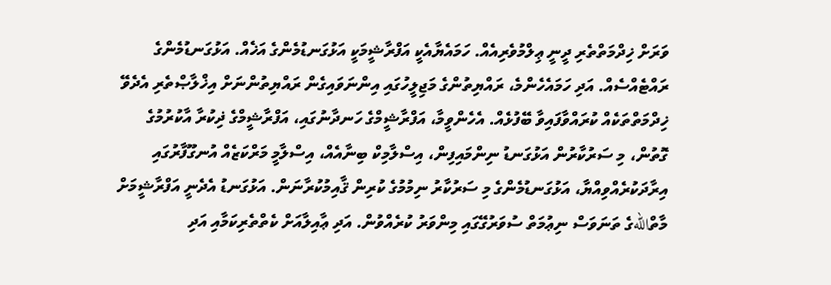ވަރަށް ޚިދްމަތްތެރި ދީނީ ޢިލްމުވެރިއެއް. ހަމައެޔާއެކީ އަފްރާޝީމަކީ އަޅުގަނޑުމެންގެ އަޚެއް. އަޅުގަނޑުމެންގެ ރައްޓެއްސެއް. އަދި ހަމައެހެންމެ، ރައްޔިތުންގެ މަޖިލީހުގައި އިންނަވައިގެން ރައްޔިތުންނަށް އިޚްލާޞްތެރި އެދެވޭ ޚިދްމަތްތަކެއް ކުރައްވާފައިވާ ބޭފުޅެއް. އެހެންވީމާ، އަފްރާޝީމްގެ ހަނދާނުގައި، އަފްރާޝީމްގެ ޛިކުރާ އާކުރުމުގެ ގޮތުން، މި ސަރުކާރުން އަޅުގަނޑު ނިންމައިފިން، އިސްލާމިކް ބިނާއެއް، އިސްލާމީ މަރްކަޒެއް އުނގޫފާރުގައި އިރާދަކުރެއްވިއްޔާ، އަޅުގަނޑުމެންގެ މި ސަރުކާރު ނިމުމުގެ ކުރިން ޤާއިމުކުރާނަން. އަޅުގަނޑު އެދެނީ އަފްރާޝީމަށް މާތްاللهގެ ތަނަވަސް ނިޢުމަތް ސުވަރުގޭގައި މިންވަރު ކުރެއްވުން. އަދި ޢާއިލާއަށް ކެތްތެރިކަމާއި އަދި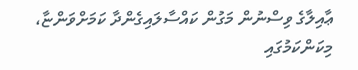ޢާއިލާގެ ވިސްނުން މަގުން ކައްސާލައިގެންދާ ކަމަށްވަންޏާ، މިކަންކަމުގައި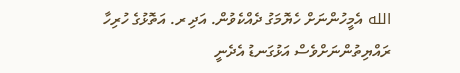الله އެމީހުންނަށް ހެޔޮމަގު ދެއްކެވުން. އަދި ރ. އަތޮޅުގެ ހުރިހާ ރައްޔިތުންނަށްވެސް އަޅުގަނޑު އެދެނީ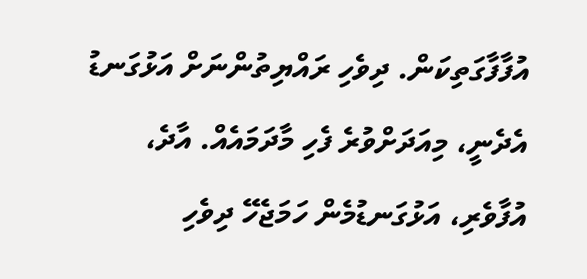އުފާފާގަތިކަން. ދިވެހި ރައްޔިތުންނަށް އަޅުގަނޑު އެދެނީ، މިއަދަށްވުރެ ފެހި މާދަމައެއް. އާދެ، އުފާވެރި، އަޅުގަނޑުމެން ހަމަޖެހޭ ދިވެހި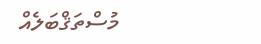މުސްތަޤްބަލެއް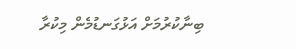ބިނާކުރުމަށް އަޅުގަނޑުމެން މިކުރާ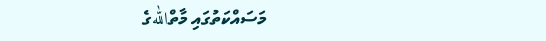މަސައްކަތުގައި މާތްاللهގެ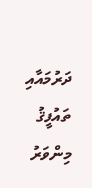ދަރުމައާއި ތައުފީޤު މިންވަރު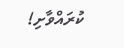ކުރައްވާށި!